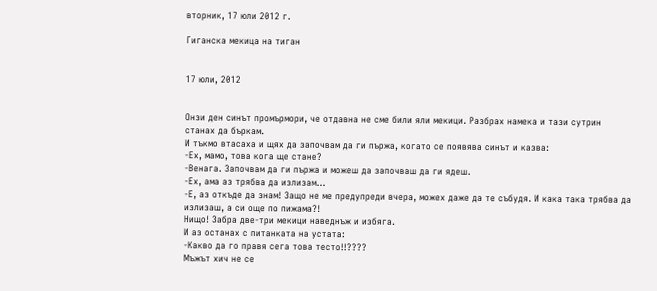вторник, 17 юли 2012 г.

Гиганска мекица на тиган


17 юли, 2012


Онзи ден синът промърмори, че отдавна не сме били яли мекици. Разбрах намека и тази сутрин станах да бъркам.
И тъкмо втасаха и щях да започвам да ги пържа, когато се появява синът и казва:
-Ех, мамо, това кога ще стане?
-Венага. Започвам да ги пържа и можеш да започваш да ги ядеш.
-Ех, ама аз трябва да излизам...
-Е, аз откъде да знам! Защо не ме предупреди вчера, можех даже да те събудя. И кака така трябва да излизаш, а си още по пижама?!
Нищо! Забра две-три мекици наведнъж и избяга.
И аз останах с питанката на устата:
-Какво да го правя сега това тесто!!????
Мъжът хич не се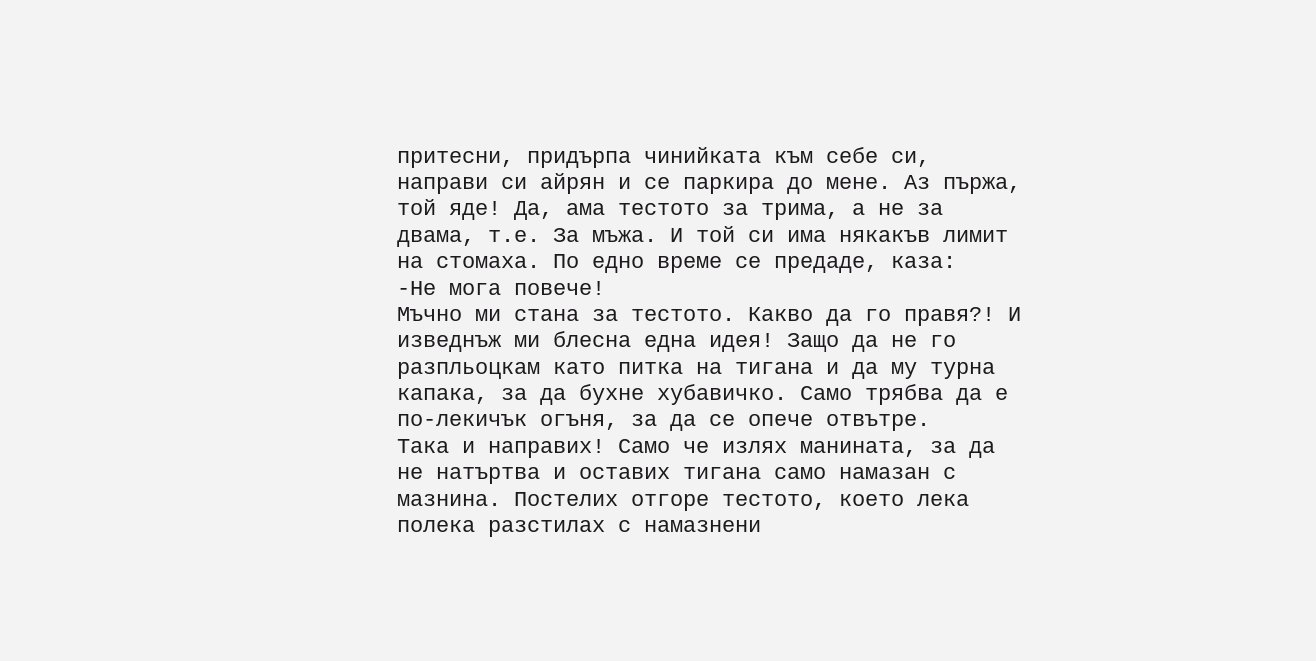притесни, придърпа чинийката към себе си, направи си айрян и се паркира до мене. Аз пържа, той яде! Да, ама тестото за трима, а не за двама, т.е. За мъжа. И той си има някакъв лимит на стомаха. По едно време се предаде, каза:
-Не мога повече!
Мъчно ми стана за тестото. Какво да го правя?! И изведнъж ми блесна една идея! Защо да не го разпльоцкам като питка на тигана и да му турна капака, за да бухне хубавичко. Само трябва да е по-лекичък огъня, за да се опече отвътре.
Така и направих! Само че излях манината, за да не натъртва и оставих тигана само намазан с мазнина. Постелих отгоре тестото, което лека полека разстилах с намазнени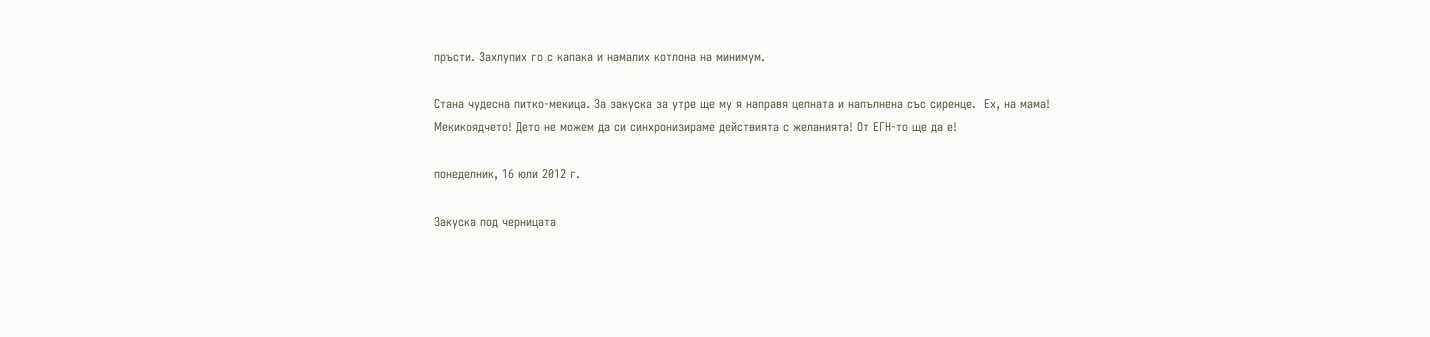пръсти. Захлупих го с капака и намалих котлона на минимум.

Стана чудесна питко-мекица. За закуска за утре ще му я направя цепната и напълнена със сиренце.  Ех, на мама! Мекикоядчето! Дето не можем да си синхронизираме действията с желанията! От ЕГН-то ще да е!

понеделник, 16 юли 2012 г.

Закуска под черницата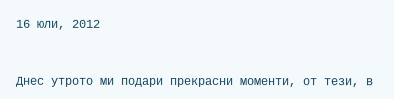16 юли, 2012


Днес утрото ми подари прекрасни моменти, от тези, в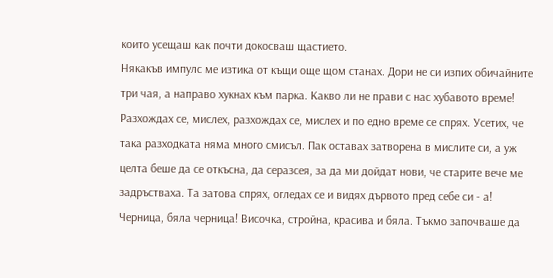които усещаш как почти докосваш щастието.
Някакъв импулс ме изтика от къщи още щом станах. Дори не си изпих обичайните три чая, а направо хукнах към парка. Какво ли не прави с нас хубавото време!
Разхождах се, мислех, разхождах се, мислех и по едно време се спрях. Усетих, че така разходката няма много смисъл. Пак оставах затворена в мислите си, а уж целта беше да се откъсна, да серазсея, за да ми дойдат нови, че старите вече ме задръстваха. Та затова спрях, огледах се и видях дървото пред себе си - а! Черница, бяла черница! Височка, стройна, красива и бяла. Тъкмо започваше да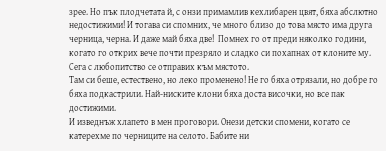зрее. Но пък плодчетата й, с онзи примамлив кехлибарен цвят, бяха абслютно недостижими! И тогава си спомних, че много близо до това място има друга черница, черна. И даже май бяха две!  Помнех го от преди няколко години, когато го открих вече почти презряло и сладко си похапнах от клоните му.  Сега с любопитство се отправих към мястото.
Там си беше, естествено, но леко променено! Не го бяха отрязали, но добре го бяха подкастрили. Най-ниските клони бяха доста височки, но все пак достижими.
И изведнъж хлапето в мен проговори. Онези детски спомени, когато се катерехме по черниците на селото. Бабите ни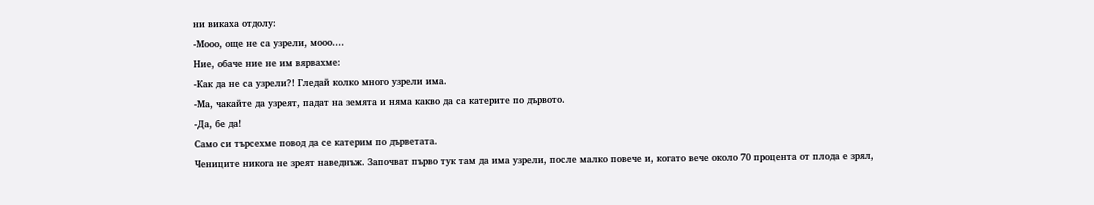ни викаха отдолу:
-Мооо, още не са узрели, мооо....
Ние, обаче ние не им вярвахме:
-Как да не са узрели?! Гледай колко много узрели има.
-Ма, чакайте да узреят, падат на земята и няма какво да са катерите по дървото.
-Да, бе да!
Само си търсехме повод да се катерим по дърветата.
Чениците никога не зреят наведнъж. Започват първо тук там да има узрели, после малко повече и, когато вече около 70 процента от плода е зрял,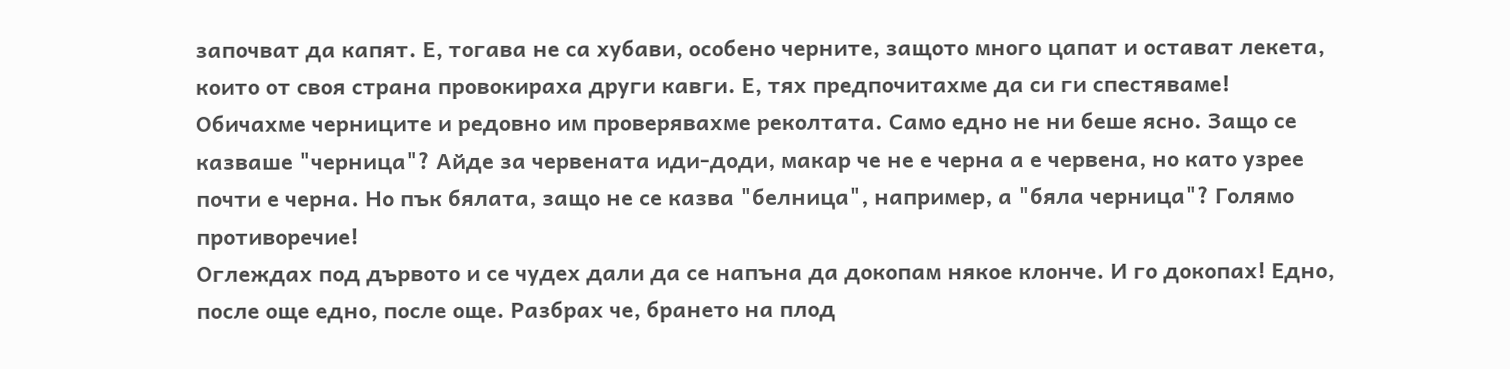започват да капят. Е, тогава не са хубави, особено черните, защото много цапат и остават лекета, които от своя страна провокираха други кавги. Е, тях предпочитахме да си ги спестяваме!
Обичахме черниците и редовно им проверявахме реколтата. Само едно не ни беше ясно. Защо се казваше "черница"? Айде за червената иди-доди, макар че не е черна а е червена, но като узрее почти е черна. Но пък бялата, защо не се казва "белница", например, а "бяла черница"? Голямо противоречие!
Оглеждах под дървото и се чудех дали да се напъна да докопам някое клонче. И го докопах! Едно, после още едно, после още. Разбрах че, брането на плод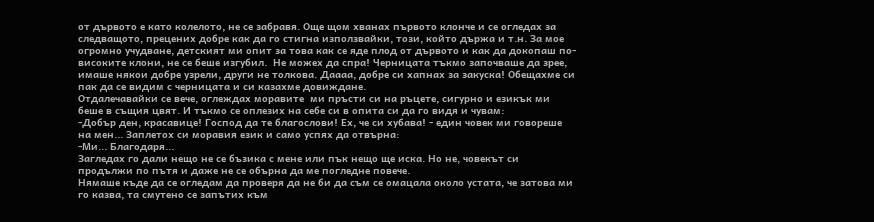от дървото е като колелото, не се забравя. Още щом хванах първото клонче и се огледах за следващото, прецених добре как да го стигна използвайки, този, който държа и т.н. За мое огромно учудване, детският ми опит за това как се яде плод от дървото и как да докопаш по-високите клони, не се беше изгубил.  Не можех да спра! Черницата тъкмо започваше да зрее, имаше някои добре узрели, други не толкова. Даааа, добре си хапнах за закуска! Обещахме си пак да се видим с черницата и си казахме довиждане.
Отдалечавайки се вече, оглеждах моравите  ми пръсти си на ръцете, сигурно и езикък ми беше в същия цвят. И тъкмо се оплезих на себе си в опита си да го видя и чувам:
-Добър ден, красавице! Господ да те благослови! Ех, че си хубава! - един човек ми говореше на мен... Заплетох си моравия език и само успях да отвърна:
-Ми... Благодаря...
Загледах го дали нещо не се бъзика с мене или пък нещо ще иска. Но не, човекът си продължи по пътя и даже не се обърна да ме погледне повече.
Нямаше къде да се огледам да проверя да не би да съм се омацала около устата, че затова ми го казва, та смутено се запътих към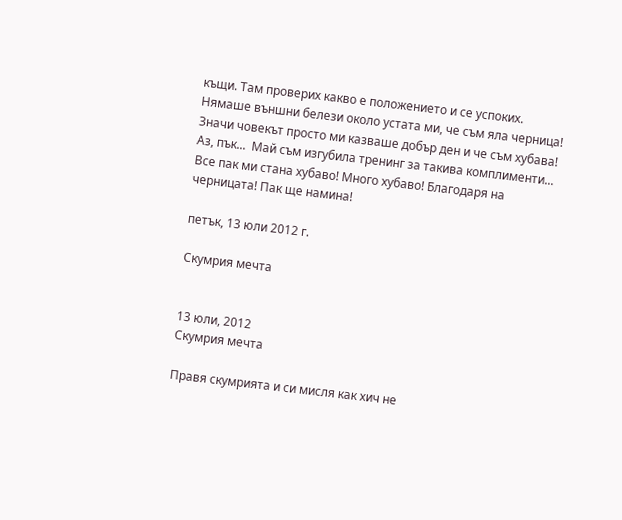къщи. Там проверих какво е положението и се успоких. Нямаше външни белези около устата ми, че съм яла черница! Значи човекът просто ми казваше добър ден и че съм хубава! Аз, пък...  Май съм изгубила тренинг за такива комплименти... Все пак ми стана хубаво! Много хубаво! Благодаря на черницата! Пак ще намина!

петък, 13 юли 2012 г.

Скумрия мечта


13 юли, 2012
Скумрия мечта

Правя скумрията и си мисля как хич не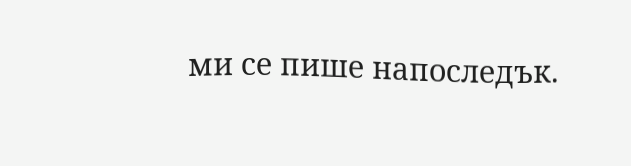ми се пише напоследък.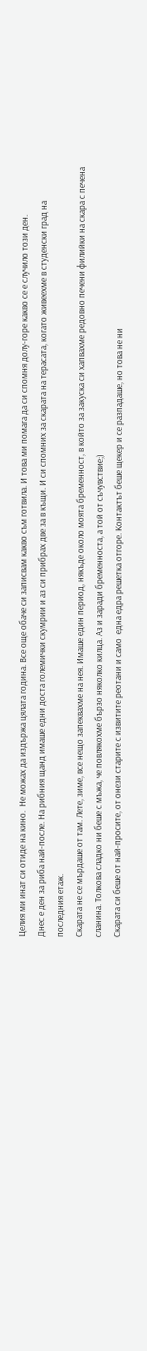Целия ми инат си отиде на кино.  Не можах да издържа цялата година. Все още обаче си записвам какво съм готвила. И това ми помага да си спомня долу-горе какво се е случило този ден.
Днес е ден за риба най-после. На рибния щанд имаше едни доста големички скумрии и аз си прибрах две за в къщи. И си спомних за скарата на терaсата, когато живеехме в студенски град на последния етаж.
Скарата не се мърдаше от там. Лете, зиме, все нещо запеквахме на нея. Имаше един период, някъде около моята бременност, в който за закуска си хапвахме редовно печени филийки на скара с печена сланина. Толкова сладко ни беше с мъжа, че повлякохме бързо няколко килца. Аз и заради бременноста, а той от съчувствие;)
Скарата си беше от най-просите, от онези старите с извитите реотани и само  една едра решетка отгоре. Контактът беше щекер и се разпадаше, но това не ни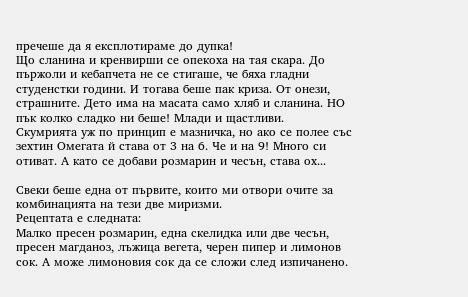пречеше да я експлотираме до дупка!
Що сланина и кренвирши се опекоха на тая скара. До пържоли и кебапчета не се стигаше, че бяха гладни студенстки години. И тогава беше пак криза. От онези, страшните. Дето има на масата само хляб и сланина. НО пък колко сладко ни беше! Млади и щастливи.
Скумрията уж по принцип е мазничка, но ако се полее със зехтин Омегата й става от 3 на 6. Че и на 9! Много си отиват. А като се добави розмарин и чесън, става ох...

Свеки беше една от първите, които ми отвори очите за комбинацията на тези две миризми.
Рецептата е следната:
Малко пресен розмарин, една скелидка или две чесън, пресен магданоз, лъжица вегета, черен пипер и лимонов сок. А може лимоновия сок да се сложи след изпичанено.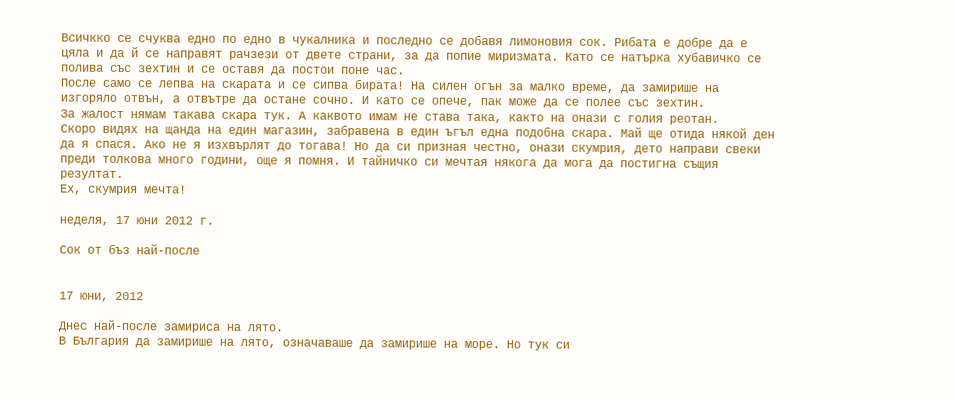Всичкко се счуква едно по едно в чукалника и последно се добавя лимоновия сок. Рибата е добре да е цяла и да й се направят рачзези от двете страни, за да попие миризмата. Като се натърка хубавичко се полива със зехтин и се оставя да постои поне час.
После само се лепва на скарата и се сипва бирата! На силен огън за малко време, да замирише на изгоряло отвън, а отвътре да остане сочно. И като се опече, пак може да се полее със зехтин.
За жалост нямам такава скара тук. А каквото имам не става така, както на онази с голия реотан.
Скоро видях на щанда на един магазин, забравена в един ъгъл една подобна скара. Май ще отида някой ден да я спася. Ако не я изхвърлят до тогава! Но да си призная честно, онази скумрия, дето направи свеки преди толкова много години, още я помня. И тайничко си мечтая някога да мога да постигна същия резултат.
Ех, скумрия мечта!

неделя, 17 юни 2012 г.

Сок от бъз най-после


17 юни, 2012

Днес най-после замириса на лято.
В България да замирише на лято, означаваше да замирише на море. Но тук си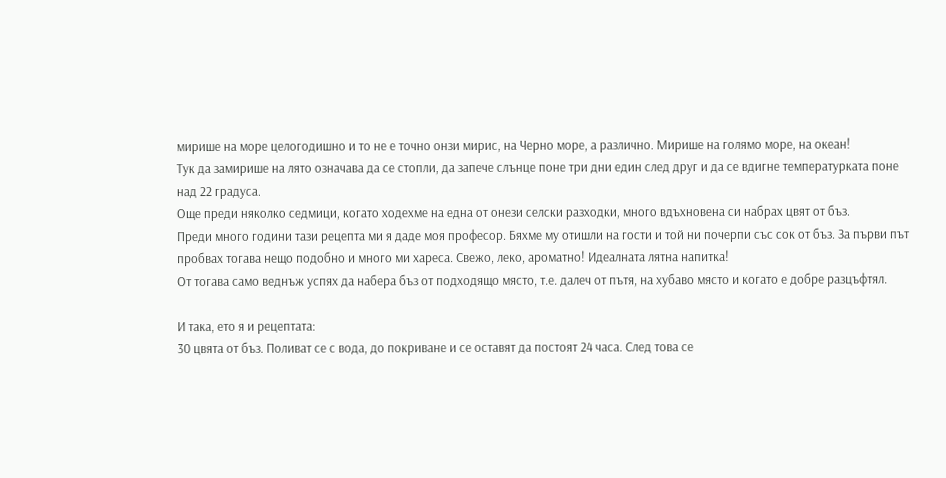мирише на море целогодишно и то не е точно онзи мирис, на Черно море, а различно. Мирише на голямо море, на океан!
Тук да замирише на лято означава да се стопли, да запече слънце поне три дни един след друг и да се вдигне температурката поне над 22 градуса.
Още преди няколко седмици, когато ходехме на една от онези селски разходки, много вдъхновена си набрах цвят от бъз.
Преди много години тази рецепта ми я даде моя професор. Бяхме му отишли на гости и той ни почерпи със сок от бъз. За първи път пробвах тогава нещо подобно и много ми хареса. Свежо, леко, ароматно! Идеалната лятна напитка!
От тогава само веднъж успях да набера бъз от подходящо място, т.е. далеч от пътя, на хубаво място и когато е добре разцъфтял.

И така, ето я и рецептата:
30 цвята от бъз. Поливат се с вода, до покриване и се оставят да постоят 24 часа. След това се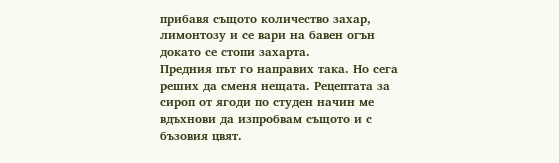прибавя същото количество захар, лимонтозу и се вари на бавен огън докато се стопи захарта.
Предния път го направих така. Но сега реших да сменя нещата. Рецептата за сироп от ягоди по студен начин ме вдъхнови да изпробвам същото и с бъзовия цвят.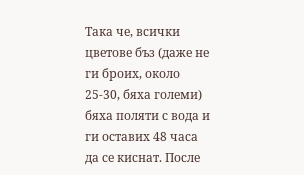Така че, всички цветове бъз (даже не ги броих, около 25-30, бяха големи) бяха поляти с вода и ги оставих 48 часа да се киснат. После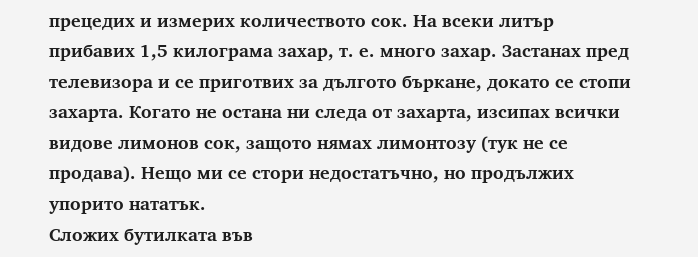прецедих и измерих количеството сок. На всеки литър прибавих 1,5 килограма захар, т. е. много захар. Застанах пред телевизора и се приготвих за дългото бъркане, докато се стопи захарта. Когато не остана ни следа от захарта, изсипах всички видове лимонов сок, защото нямах лимонтозу (тук не се продава). Нещо ми се стори недостатъчно, но продължих упорито нататък.
Сложих бутилката във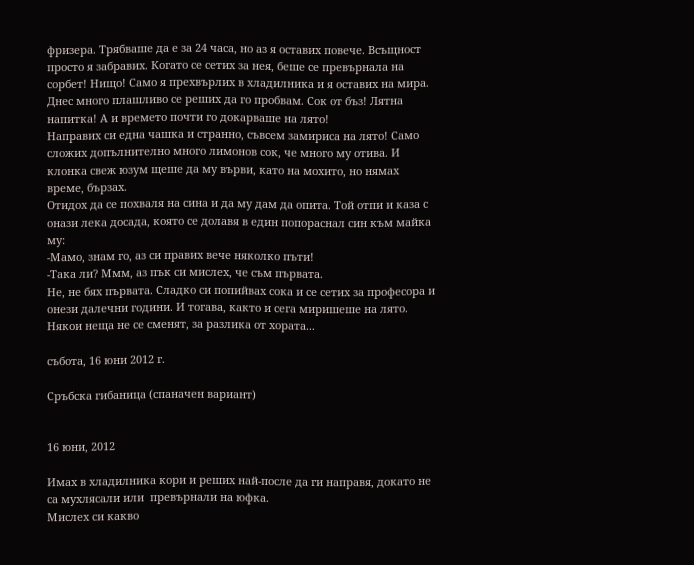фризера. Трябваше да е за 24 часа, но аз я оставих повече. Всъщност просто я забравих. Когато се сетих за нея, беше се превърнала на сорбет! Нищо! Само я прехвърлих в хладилника и я оставих на мира.
Днес много плашливо се реших да го пробвам. Сок от бъз! Лятна напитка! А и времето почти го докарваше на лято!
Направих си една чашка и странно, съвсем замириса на лято! Само сложих допълнително много лимонов сок, че много му отива. И клонка свеж юзум щеше да му върви, като на мохито, но нямах време, бързах.
Отидох да се похваля на сина и да му дам да опита. Той отпи и каза с онази лека досада, която се долавя в един попораснал син към майка му:
-Мамо, знам го, аз си правих вече няколко пъти!
-Така ли? Ммм, аз пък си мислех, че съм първата.
Не, не бях първата. Сладко си попийвах сока и се сетих за професора и онези далечни години. И тогава, както и сега миришеше на лято. Някои неща не се сменят, за разлика от хората...

събота, 16 юни 2012 г.

Сръбска гибаница (спаначен вариант)


16 юни, 2012

Имах в хладилника кори и реших най-после да ги направя, докато не са мухлясали или  превърнали на юфка.
Мислех си какво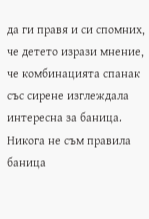да ги правя и си спомних, че детето изрази мнение, че комбинацията спанак със сирене изглеждала интересна за баница. Никога не съм правила баница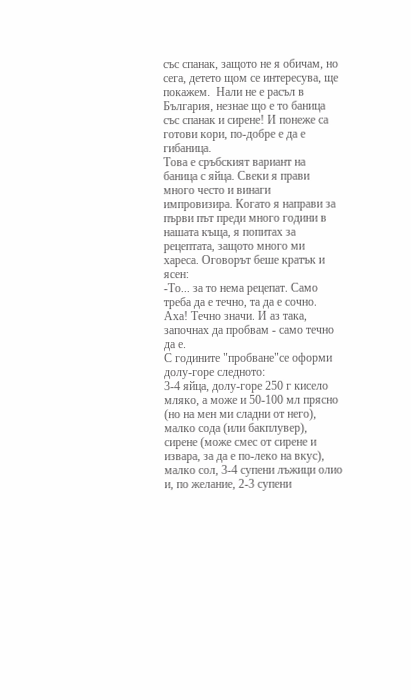със спанак, защото не я обичам, но сега, детето щом се интересува, ще покажем.  Нали не е расъл в България, незнае що е то баница със спанак и сирене! И понеже са готови кори, по-добре е да е гибаница.
Това е сръбският вариант на баница с яйца. Свеки я прави много често и винаги импровизира. Когато я направи за първи път преди много години в нашата къща, я попитах за рецептата, защото много ми хареса. Оговорът беше кратък и ясен:
-То... за то нема рецепат. Само треба да е течно, та да е сочно.
Аха! Течно значи. И аз така, започнах да пробвам - само течно да е.
С годините "пробване"се оформи долу-горе следното:
3-4 яйца, долу-горе 250 г кисело мляко, а може и 50-100 мл прясно (но на мен ми сладни от него), малко сода (или бакплувер), сирене (може смес от сирене и извара, за да е по-леко на вкус), малко сол, 3-4 супени лъжици олио и, по желание, 2-3 супени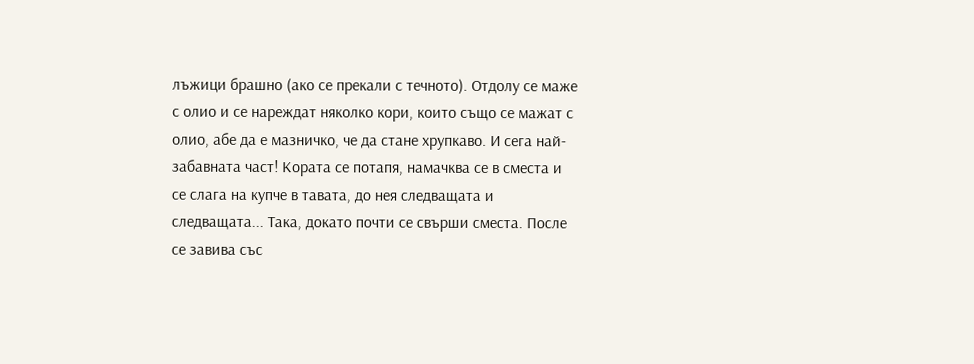лъжици брашно (ако се прекали с течното). Отдолу се маже с олио и се нареждат няколко кори, които също се мажат с олио, абе да е мазничко, че да стане хрупкаво. И сега най-забавната част! Кората се потапя, намачква се в сместа и се слага на купче в тавата, до нея следващата и следващата... Така, докато почти се свърши сместа. После се завива със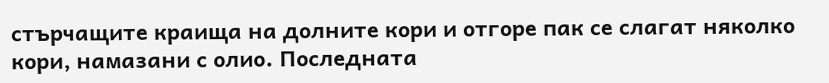стърчащите краища на долните кори и отгоре пак се слагат няколко кори, намазани с олио. Последната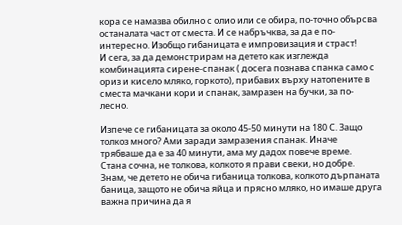кора се намазва обилно с олио или се обира, по-точно обърсва останалата част от сместа. И се набръчква, за да е по-интересно. Изобщо гибаницата е импровизация и страст!
И сега, за да демонстрирам на детето как изглежда комбинацията сирене-спанак ( досега познава спанка само с ориз и кисело мляко, горкото), прибавих върху натопените в сместа мачкани кори и спанак, замразен на бучки, за по-лесно.

Изпече се гибаницата за около 45-50 минути на 180 С. Защо толкоз много? Ами заради замразения спанак. Иначе трябваше да е за 40 минути, ама му дадох повече време.
Стана сочна, не толкова, колкото я прави свеки, но добре.
Знам, че детето не обича гибаница толкова, колкото дърпаната баница, защото не обича яйца и прясно мляко, но имаше друга важна причина да я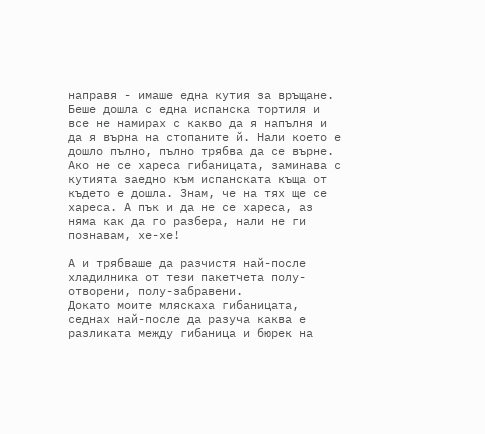направя - имаше една кутия за връщане. Беше дошла с една испанска тортиля и все не намирах с какво да я напълня и да я върна на стопаните й. Нали което е дошло пълно, пълно трябва да се върне. Ако не се хареса гибаницата, заминава с кутията заедно към испанската къща от където е дошла. Знам, че на тях ще се хареса. А пък и да не се хареса, аз няма как да го разбера, нали не ги познавам, хе-хе!

А и трябваше да разчистя най-после хладилника от тези пакетчета полу-отворени, полу-забравени.
Докато моите мляскаха гибаницата, седнах най-после да разуча каква е разликата между гибаница и бюрек на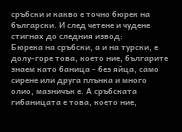сръбски и какво е точно бюрек на български. И след четене и чудене стигнах до следния извод:
Бюрека на сръбски, а и на турски, е долу-горе това, което ние, българите знаем като баница - без яйца, само сирене или друга плънка и много олио, мазничък е. А сръбската гибаницата е това, което ние,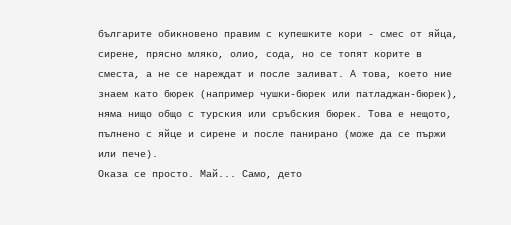българите обикновено правим с купешките кори - смес от яйца, сирене, прясно мляко, олио, сода, но се топят корите в сместа, а не се нареждат и после заливат. А това, което ние знаем като бюрек (например чушки-бюрек или патладжан-бюрек), няма нищо общо с турския или сръбския бюрек. Това е нещото, пълнено с яйце и сирене и после панирано (може да се пържи или пече).
Оказа се просто. Май... Само, дето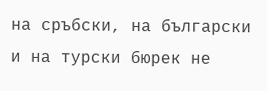на сръбски, на български и на турски бюрек не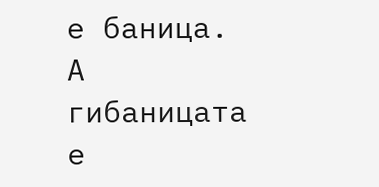е баница. А гибаницата е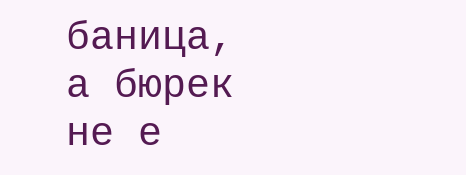баница, а бюрек не е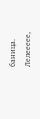баница. Лелеееее,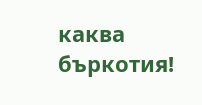каква бъркотия!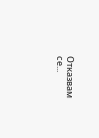Отказвам се...